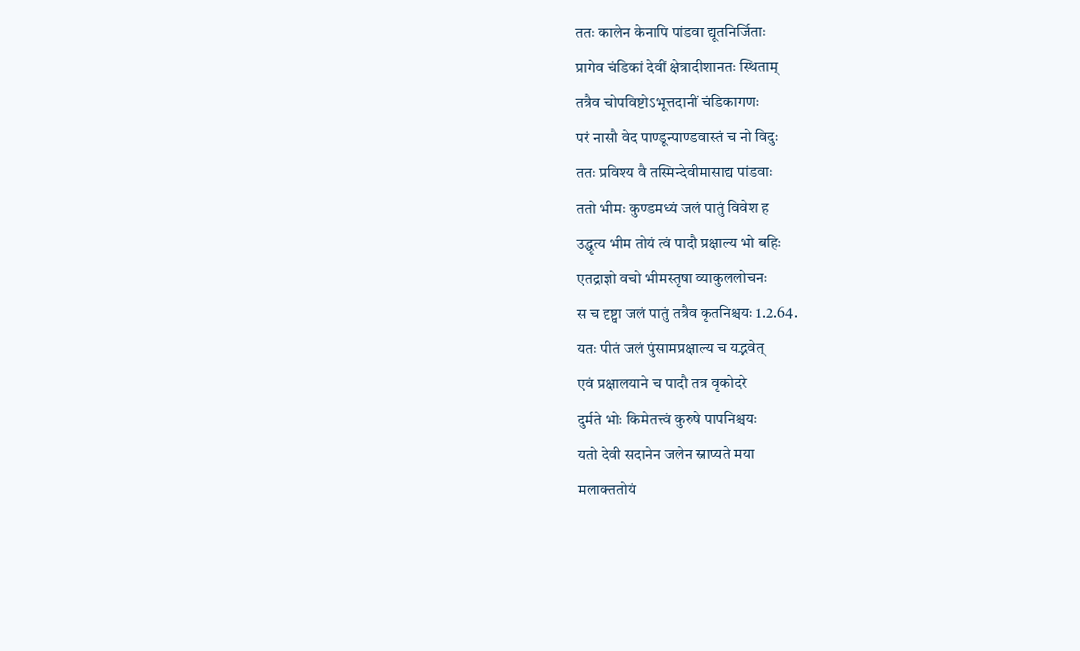ततः कालेन केनापि पांडवा द्यूतनिर्जिताः
प्रागेव चंडिकां देवीं क्षेत्रादीशानतः स्थिताम्
तत्रैव चोपविष्टोऽभूत्तदानीं चंडिकागणः
परं नासौ वेद पाण्डून्पाण्डवास्तं च नो विदुः
ततः प्रविश्य वै तस्मिन्देवीमासाद्य पांडवाः
ततो भीमः कुण्डमध्यं जलं पातुं विवेश ह
उद्धृत्य भीम तोयं त्वं पादौ प्रक्षाल्य भो बहिः
एतद्राज्ञो वचो भीमस्तृषा व्याकुललोचनः
स च दृष्ट्वा जलं पातुं तत्रैव कृतनिश्चयः 1.2.64.
यतः पीतं जलं पुंसामप्रक्षाल्य च यद्भवेत्
एवं प्रक्षालयाने च पादौ तत्र वृकोदरे
दुर्मते भोः किमेतत्त्वं कुरुषे पापनिश्चयः
यतो देवी सदानेन जलेन स्नाप्यते मया
मलाक्ततोयं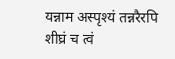यन्नाम अस्पृश्यं तन्नरैरपि
शीघ्रं च त्वं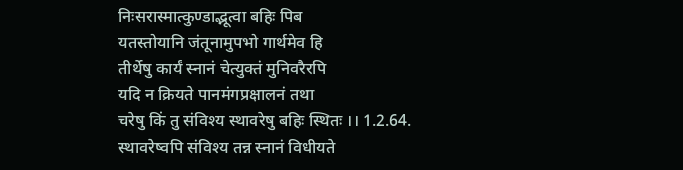निःसरास्मात्कुण्डाद्भूत्वा बहिः पिब
यतस्तोयानि जंतूनामुपभो गार्थमेव हि
तीर्थेषु कार्यं स्नानं चेत्युक्तं मुनिवरैरपि
यदि न क्रियते पानमंगप्रक्षालनं तथा
चरेषु किं तु संविश्य स्थावरेषु बहिः स्थितः ।। 1.2.64.
स्थावरेष्वपि संविश्य तन्न स्नानं विधीयते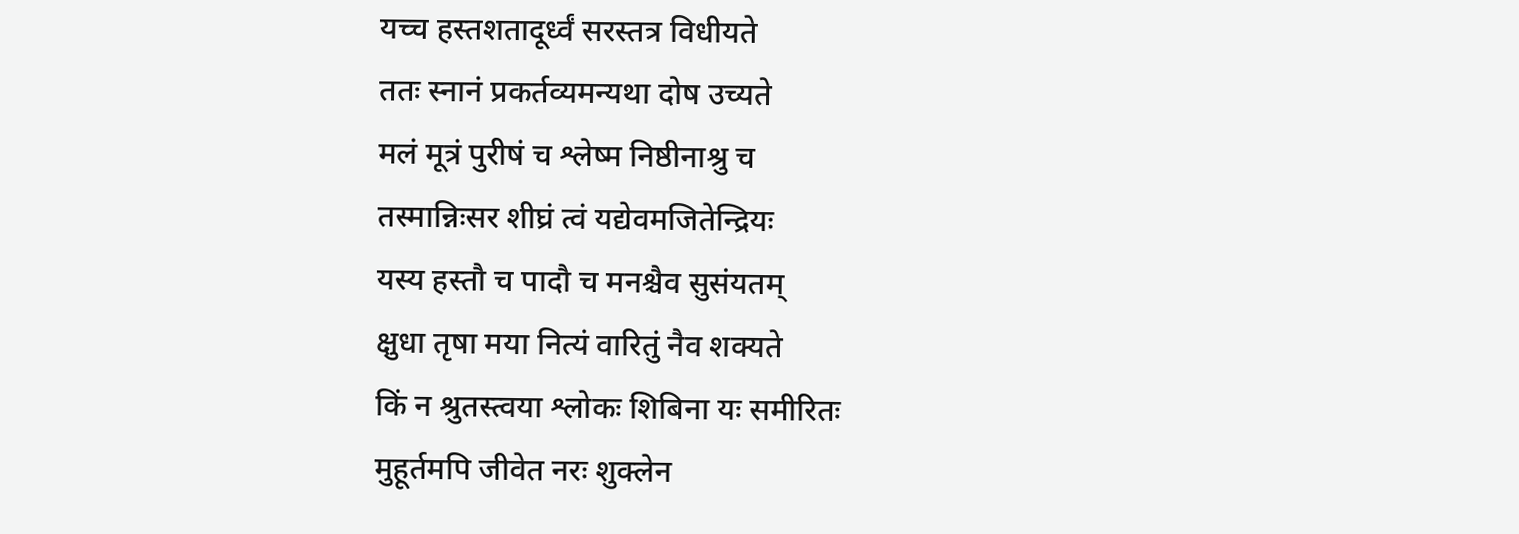यच्च हस्तशतादूर्ध्वं सरस्तत्र विधीयते
ततः स्नानं प्रकर्तव्यमन्यथा दोष उच्यते
मलं मूत्रं पुरीषं च श्लेष्म निष्ठीनाश्रु च
तस्मान्निःसर शीघ्रं त्वं यद्येवमजितेन्द्रियः
यस्य हस्तौ च पादौ च मनश्चैव सुसंयतम्
क्षुधा तृषा मया नित्यं वारितुं नैव शक्यते
किं न श्रुतस्त्वया श्लोकः शिबिना यः समीरितः
मुहूर्तमपि जीवेत नरः शुक्लेन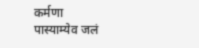कर्मणा
पास्याम्येव जलं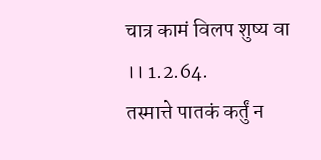चात्र कामं विलप शुष्य वा ।। 1.2.64.
तस्मात्ते पातकं कर्तुं न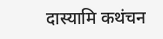दास्यामि कथंचन